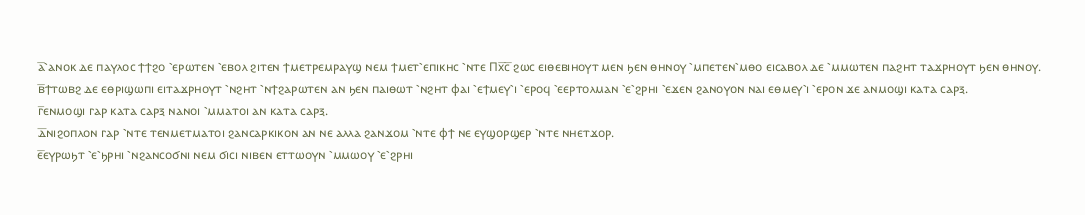ⲁ̅⳿ⲁⲛⲟⲕ ⲇⲉ ⲡⲁⲩⲗⲟⲥ ϯϯϩⲟ ⳿ⲉⲣⲱⲧⲉⲛ ⳿ⲉⲃⲟⲗ ϩⲓⲧⲉⲛ ϯⲙⲉⲧⲣⲉⲙⲣⲁⲩϣ ⲛⲉⲙ ϯⲙⲉⲧ⳿ⲉⲡⲓⲕⲏⲥ ⳿ⲛⲧⲉ Ⲡⲭ̅ⲥ̅ ϩⲱⲥ ⲉⲓⲑⲉⲃⲓⲏⲟⲩⲧ ⲙⲉⲛ ϧⲉⲛ ⲑⲏⲛⲟⲩ ⳿ⲙⲡⲉⲧⲉⲛ⳿ⲙⲑⲟ ⲉⲓⲥⲁⲃⲟⲗ ⲇⲉ ⳿ⲙⲙⲱⲧⲉⲛ ⲡⲁϩⲏⲧ ⲧⲁϫⲣⲏⲟⲩⲧ ϧⲉⲛ ⲑⲏⲛⲟⲩ.
ⲃ̅ϯⲧⲱⲃϩ ⲇⲉ ⲉⲑⲣⲓϣⲱⲡⲓ ⲉⲓⲧⲁϫⲣⲏⲟⲩⲧ ⳿ⲛϩⲏⲧ ⳿ⲛϯϩⲁⲣⲱⲧⲉⲛ ⲁⲛ ϧⲉⲛ ⲡⲁⲓⲑⲱⲧ ⳿ⲛϩⲏⲧ ⲫⲁⲓ ⳿ⲉϯⲙⲉⲩ⳿ⲓ ⳿ⲉⲣⲟϥ ⳿ⲉⲉⲣⲧⲟⲗⲙⲁⲛ ⳿ⲉ⳿ϩⲣⲏⲓ ⳿ⲉϫⲉⲛ ϩⲁⲛⲟⲩⲟⲛ ⲛⲁⲓ ⲉⲑⲙⲉⲩ⳿ⲓ ⳿ⲉⲣⲟⲛ ϫⲉ ⲁⲛⲙⲟϣⲓ ⲕⲁⲧⲁ ⲥⲁⲣⲝ.
ⲅ̅ⲉⲛⲙⲟϣⲓ ⲅⲁⲣ ⲕⲁⲧⲁ ⲥⲁⲣⲝ ⲛⲁⲛⲟⲓ ⳿ⲙⲙⲁⲧⲟⲓ ⲁⲛ ⲕⲁⲧⲁ ⲥⲁⲣⲝ.
ⲇ̅ⲛⲓϩⲟⲡⲗⲟⲛ ⲅⲁⲣ ⳿ⲛⲧⲉ ⲧⲉⲛⲙⲉⲧⲙⲁⲧⲟⲓ ϩⲁⲛⲥⲁⲣⲕⲓⲕⲟⲛ ⲁⲛ ⲛⲉ ⲁⲗⲗⲁ ϩⲁⲛϫⲟⲙ ⳿ⲛⲧⲉ ⲫϯ ⲛⲉ ⲉⲩϣⲟⲣϣⲉⲣ ⳿ⲛⲧⲉ ⲛⲏⲉⲧϫⲟⲣ.
ⲉ̅ⲉⲩⲣⲱϧⲧ ⳿ⲉ⳿ϧⲣⲏⲓ ⳿ⲛϩⲁⲛⲥⲟϭⲛⲓ ⲛⲉⲙ ϭⲓⲥⲓ ⲛⲓⲃⲉⲛ ⲉⲧⲧⲱⲟⲩⲛ ⳿ⲙⲙⲱⲟⲩ ⳿ⲉ⳿ϩⲣⲏⲓ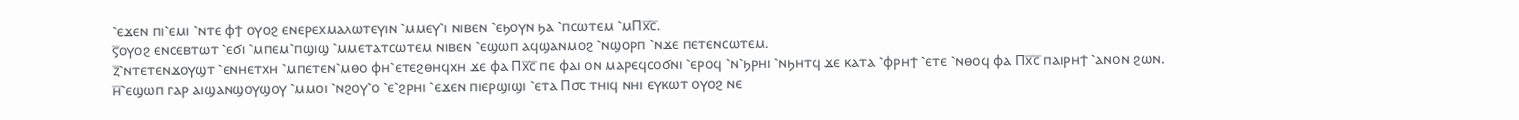⳿ⲉϫⲉⲛ ⲡⲓ⳿ⲉⲙⲓ ⳿ⲛⲧⲉ ⲫϯ ⲟⲩⲟϩ ⲉⲛⲉⲣⲉⲭⲙⲁⲗⲱⲧⲉⲩⲓⲛ ⳿ⲙⲙⲉⲩ⳿ⲓ ⲛⲓⲃⲉⲛ ⳿ⲉϧⲟⲩⲛ ϧⲁ ⳿ⲡⲥⲱⲧⲉⲙ ⳿ⲙⲠⲭ̅ⲥ̅.
ⲋ̅ⲟⲩⲟϩ ⲉⲛⲥⲉⲃⲧⲱⲧ ⳿ⲉϭⲓ ⳿ⲙⲡⲉⲙ⳿ⲡϣⲓϣ ⳿ⲙⲙⲉⲧⲁⲧⲥⲱⲧⲉⲙ ⲛⲓⲃⲉⲛ ⳿ⲉϣⲱⲡ ⲁϥϣⲁⲛⲙⲟϩ ⳿ⲛϣⲟⲣⲡ ⳿ⲛϫⲉ ⲡⲉⲧⲉⲛⲥⲱⲧⲉⲙ.
ⲍ̅⳿ⲛⲧⲉⲧⲉⲛϫⲟⲩϣⲧ ⳿ⲉⲛⲏⲉⲧⲭⲏ ⳿ⲙⲡⲉⲧⲉⲛ⳿ⲙⲑⲟ ⲫⲏ⳿ⲉⲧⲉϩⲑⲏϥⲭⲏ ϫⲉ ⲫⲁ Ⲡⲭ̅ⲥ̅ ⲡⲉ ⲫⲁⲓ ⲟⲛ ⲙⲁⲣⲉϥⲥⲟϭⲛⲓ ⳿ⲉⲣⲟϥ ⳿ⲛ⳿ϧⲣⲏⲓ ⳿ⲛϧⲏⲧϥ ϫⲉ ⲕⲁⲧⲁ ⳿ⲫⲣⲏϯ ⳿ⲉⲧⲉ ⳿ⲛⲑⲟϥ ⲫⲁ Ⲡⲭ̅ⲥ̅ ⲡⲁⲓⲣⲏϯ ⳿ⲁⲛⲟⲛ ϩⲱⲛ.
ⲏ̅⳿ⲉϣⲱⲡ ⲅⲁⲣ ⲁⲓϣⲁⲛϣⲟⲩϣⲟⲩ ⳿ⲙⲙⲟⲓ ⳿ⲛϩⲟⲩ⳿ⲟ ⳿ⲉ⳿ϩⲣⲏⲓ ⳿ⲉϫⲉⲛ ⲡⲓⲉⲣϣⲓϣⲓ ⳿ⲉⲧⲁ Ⲡ⳪ ⲧⲏⲓϥ ⲛⲏⲓ ⲉⲩⲕⲱⲧ ⲟⲩⲟϩ ⲛⲉ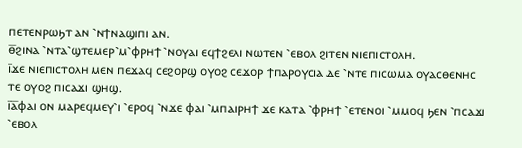ⲡⲉⲧⲉⲛⲣⲱϧⲧ ⲁⲛ ⳿ⲛϯⲛⲁϣⲓⲡⲓ ⲁⲛ.
ⲑ̅ϩⲓⲛⲁ ⳿ⲛⲧⲁ⳿ϣⲧⲉⲙⲉⲣ⳿ⲙ⳿ⲫⲣⲏϯ ⳿ⲛⲟⲩⲁⲓ ⲉϥϯϩⲉⲗⲓ ⲛⲱⲧⲉⲛ ⳿ⲉⲃⲟⲗ ϩⲓⲧⲉⲛ ⲛⲓⲉⲡⲓⲥⲧⲟⲗⲏ.
ⲓ̅ϫⲉ ⲛⲓⲉⲡⲓⲥⲧⲟⲗⲏ ⲙⲉⲛ ⲡⲉϫⲁϥ ⲥⲉϩⲟⲣϣ ⲟⲩⲟϩ ⲥⲉϫⲟⲣ ϯⲡⲁⲣⲟⲩⲥⲓⲁ ⲇⲉ ⳿ⲛⲧⲉ ⲡⲓⲥⲱⲙⲁ ⲟⲩⲁⲥⲑⲉⲛⲏⲥ ⲧⲉ ⲟⲩⲟϩ ⲡⲓⲥⲁϫⲓ ϣⲏϣ.
ⲓ̅ⲁ̅ⲫⲁⲓ ⲟⲛ ⲙⲁⲣⲉϥⲙⲉⲩ⳿ⲓ ⳿ⲉⲣⲟϥ ⳿ⲛϫⲉ ⲫⲁⲓ ⳿ⲙⲡⲁⲓⲣⲏϯ ϫⲉ ⲕⲁⲧⲁ ⳿ⲫⲣⲏϯ ⳿ⲉⲧⲉⲛⲟⲓ ⳿ⲙⲙⲟϥ ϧⲉⲛ ⳿ⲡⲥⲁϫⲓ ⳿ⲉⲃⲟⲗ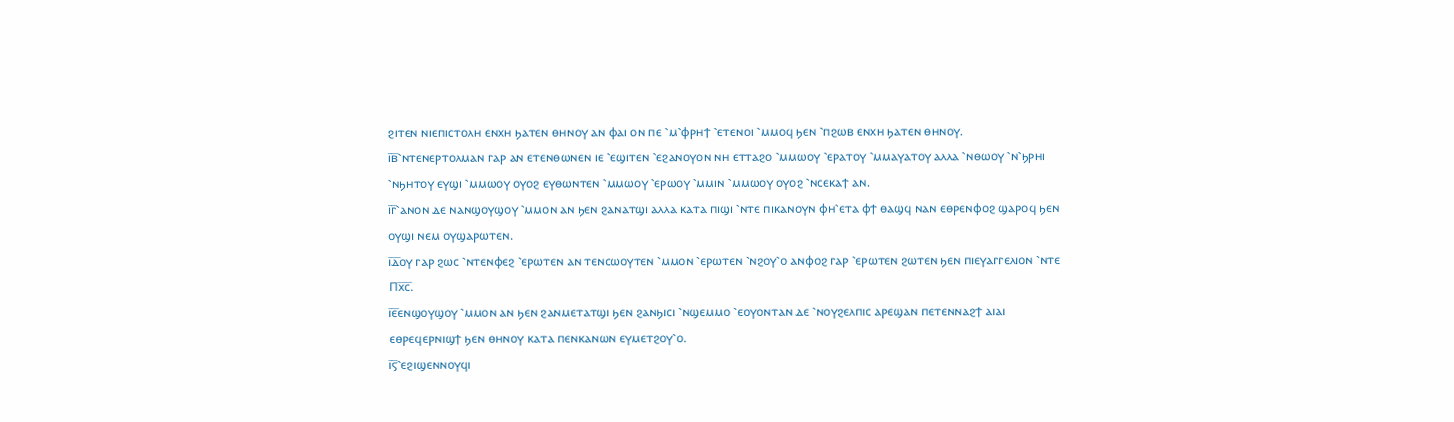ϩⲓⲧⲉⲛ ⲛⲓⲉⲡⲓⲥⲧⲟⲗⲏ ⲉⲛⲭⲏ ϧⲁⲧⲉⲛ ⲑⲏⲛⲟⲩ ⲁⲛ ⲫⲁⲓ ⲟⲛ ⲡⲉ ⳿ⲙ⳿ⲫⲣⲏϯ ⳿ⲉⲧⲉⲛⲟⲓ ⳿ⲙⲙⲟϥ ϧⲉⲛ ⳿ⲡϩⲱⲃ ⲉⲛⲭⲏ ϧⲁⲧⲉⲛ ⲑⲏⲛⲟⲩ.
ⲓ̅ⲃ̅⳿ⲛⲧⲉⲛⲉⲣⲧⲟⲗⲙⲁⲛ ⲅⲁⲣ ⲁⲛ ⲉⲧⲉⲛⲑⲱⲛⲉⲛ ⲓⲉ ⳿ⲉϣⲓⲧⲉⲛ ⳿ⲉϩⲁⲛⲟⲩⲟⲛ ⲛⲏ ⲉⲧⲧⲁϩⲟ ⳿ⲙⲙⲱⲟⲩ ⳿ⲉⲣⲁⲧⲟⲩ ⳿ⲙⲙⲁⲩⲁⲧⲟⲩ ⲁⲗⲗⲁ ⳿ⲛⲑⲱⲟⲩ ⳿ⲛ⳿ϧⲣⲏⲓ ⳿ⲛϧⲏⲧⲟⲩ ⲉⲩϣⲓ ⳿ⲙⲙⲱⲟⲩ ⲟⲩⲟϩ ⲉⲩⲑⲱⲛⲧⲉⲛ ⳿ⲙⲙⲱⲟⲩ ⳿ⲉⲣⲱⲟⲩ ⳿ⲙⲙⲓⲛ ⳿ⲙⲙⲱⲟⲩ ⲟⲩⲟϩ ⳿ⲛⲥⲉⲕⲁϯ ⲁⲛ.
ⲓ̅ⲅ̅⳿ⲁⲛⲟⲛ ⲇⲉ ⲛⲁⲛϣⲟⲩϣⲟⲩ ⳿ⲙⲙⲟⲛ ⲁⲛ ϧⲉⲛ ϩⲁⲛⲁⲧϣⲓ ⲁⲗⲗⲁ ⲕⲁⲧⲁ ⲡⲓϣⲓ ⳿ⲛⲧⲉ ⲡⲓⲕⲁⲛⲟⲩⲛ ⲫⲏ⳿ⲉⲧⲁ ⲫϯ ⲑⲁϣϥ ⲛⲁⲛ ⲉⲑⲣⲉⲛⲫⲟϩ ϣⲁⲣⲟϥ ϧⲉⲛ ⲟⲩϣⲓ ⲛⲉⲙ ⲟⲩϣⲁⲣⲱⲧⲉⲛ.
ⲓ̅ⲇ̅ⲟⲩ ⲅⲁⲣ ϩⲱⲥ ⳿ⲛⲧⲉⲛⲫⲉϩ ⳿ⲉⲣⲱⲧⲉⲛ ⲁⲛ ⲧⲉⲛⲥⲱⲟⲩⲧⲉⲛ ⳿ⲙⲙⲟⲛ ⳿ⲉⲣⲱⲧⲉⲛ ⳿ⲛϩⲟⲩ⳿ⲟ ⲁⲛⲫⲟϩ ⲅⲁⲣ ⳿ⲉⲣⲱⲧⲉⲛ ϩⲱⲧⲉⲛ ϧⲉⲛ ⲡⲓⲉⲩⲁⲅⲅⲉⲗⲓⲟⲛ ⳿ⲛⲧⲉ Ⲡⲭ̅ⲥ̅.
ⲓ̅ⲉ̅ⲉⲛϣⲟⲩϣⲟⲩ ⳿ⲙⲙⲟⲛ ⲁⲛ ϧⲉⲛ ϩⲁⲛⲙⲉⲧⲁⲧϣⲓ ϧⲉⲛ ϩⲁⲛϧⲓⲥⲓ ⳿ⲛϣⲉⲙⲙⲟ ⳿ⲉⲟⲩⲟⲛⲧⲁⲛ ⲇⲉ ⳿ⲛⲟⲩϩⲉⲗⲡⲓⲥ ⲁⲣⲉϣⲁⲛ ⲡⲉⲧⲉⲛⲛⲁϩϯ ⲁⲓⲁⲓ ⲉⲑⲣⲉϥⲉⲣⲛⲓϣϯ ϧⲉⲛ ⲑⲏⲛⲟⲩ ⲕⲁⲧⲁ ⲡⲉⲛⲕⲁⲛⲱⲛ ⲉⲩⲙⲉⲧϩⲟⲩ⳿ⲟ.
ⲓ̅ⲋ̅⳿ⲉϩⲓϣⲉⲛⲛⲟⲩϥⲓ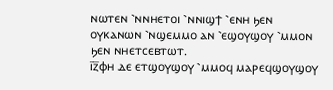ⲛⲱⲧⲉⲛ ⳿ⲛⲛⲏⲉⲧⲟⲓ ⳿ⲛⲛⲓϣϯ ⳿ⲉⲛⲏ ϧⲉⲛ ⲟⲩⲕⲁⲛⲱⲛ ⳿ⲛϣⲉⲙⲙⲟ ⲁⲛ ⳿ⲉϣⲟⲩϣⲟⲩ ⳿ⲙⲙⲟⲛ ϧⲉⲛ ⲛⲏⲉⲧⲥⲉⲃⲧⲱⲧ.
ⲓ̅ⲍ̅ⲫⲏ ⲇⲉ ⲉⲧϣⲟⲩϣⲟⲩ ⳿ⲙⲙⲟϥ ⲙⲁⲣⲉϥϣⲟⲩϣⲟⲩ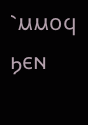⳿ⲙⲙⲟϥ ϧⲉⲛ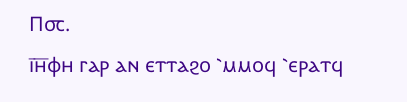Ⲡ⳪.
ⲓ̅ⲏ̅ⲫⲏ ⲅⲁⲣ ⲁⲛ ⲉⲧⲧⲁϩⲟ ⳿ⲙⲙⲟϥ ⳿ⲉⲣⲁⲧϥ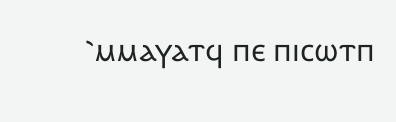⳿ⲙⲙⲁⲩⲁⲧϥ ⲡⲉ ⲡⲓⲥⲱⲧⲡ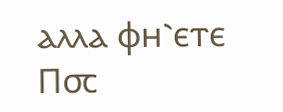ⲁⲗⲗⲁ ⲫⲏ⳿ⲉⲧⲉ Ⲡ⳪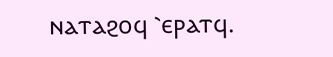ⲛⲁⲧⲁϩⲟϥ ⳿ⲉⲣⲁⲧϥ.